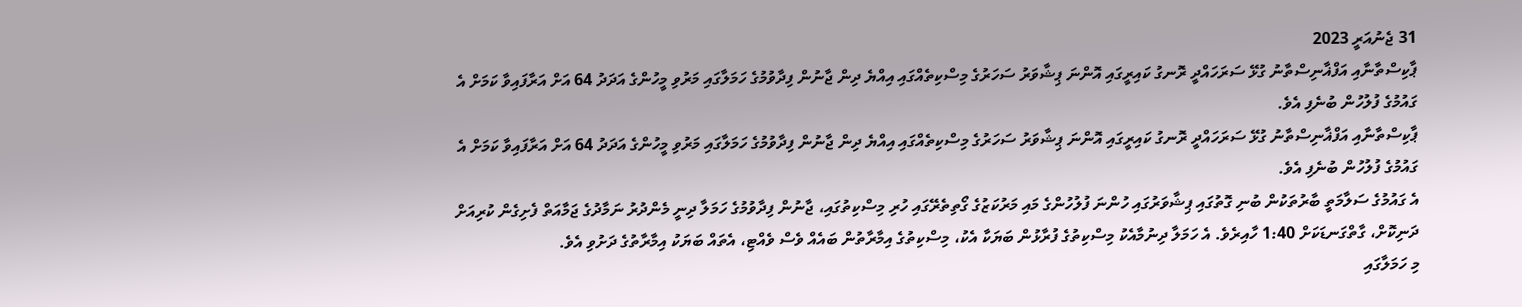31 ޖެނުއަރީ 2023
ޕާކިސްތާނާއި އަފްޣާނިސްތާނު ގުޅޭ ސަރަހައްދީ ރޮނގު ކައިރީގައި އޮންނަ ޕިޝާވަރު ސަހަރުގެ މިސްކިތެއްގައި އިއްޔެ ދިން ޖާނުން ފިދާވުމުގެ ހަމަލާގައި މަރުވި މީހުންގެ އަދަދު 64 އަށް އަރާފައިވާ ކަމަށް އެ ގައުމުގެ ފުލުހުން ބުނެފި އެވެ.
ޕާކިސްތާނާއި އަފްޣާނިސްތާނު ގުޅޭ ސަރަހައްދީ ރޮނގު ކައިރީގައި އޮންނަ ޕިޝާވަރު ސަހަރުގެ މިސްކިތެއްގައި އިއްޔެ ދިން ޖާނުން ފިދާވުމުގެ ހަމަލާގައި މަރުވި މީހުންގެ އަދަދު 64 އަށް އަރާފައިވާ ކަމަށް އެ ގައުމުގެ ފުލުހުން ބުނެފި އެވެ.
އެ ގައުމުގެ ސަލާމަތީ ބާރުތަކުން ބުނި ގޮތުގައި ޕިޝާވަރުގައި ހުންނަ ފުލުހުންގެ މައި މަރުކަޒުގެ ގޯތިތެރޭގައި ހުރި މިސްކިތުގައި، ޖާނުން ފިދާވުމުގެ ހަމަލާ ދިނީ މެންދުރު ނަމާދުގެ ޖަމާއަތް ފެށިގެން ކުރިއަށް ދަނިކޮށް، ގާތްގަނޑަކަށް 1:40 ހާއިރެވެ. އެ ހަމަލާ ދިނުމާއެކު މިސްކިތުގެ ފުރާޅުން ބަޔަކާ އެކު، މިސްކިތުގެ އިމާރާތުން ބައެއް ވެސް ވެއްޓި، އެތައް ބަޔަކު އިމާރާތުގެ ދަށުވި އެވެ.
މި ހަމަލާގައި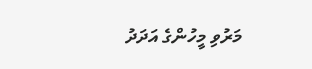މަރުވި މީހުންގެ އަދަދު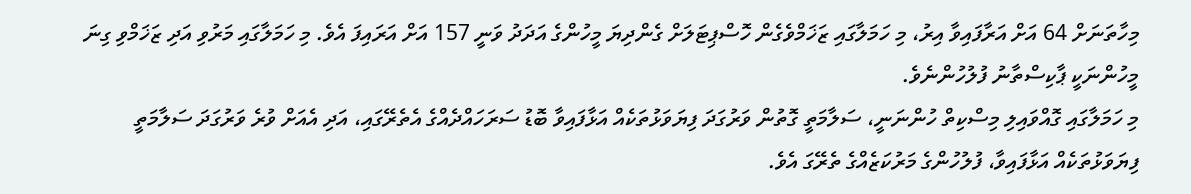މިހާތަނަށް 64 އަށް އަރާފައިވާ އިރު، މި ހަމަލާގައި ޒަޚަމްވެގެން ހޮސްޕިޓަލަށް ގެންދިޔަ މީހުންގެ އަދަދު ވަނީ 157 އަށް އަރައިފަ އެވެ. މި ހަމަލާގައި މަރުވި އަދި ޒަޚަމްވި ގިނަ މީހުންނަކީ ޕާކިސްތާނު ފުލުހުންނެވެ.
މި ހަމަލާގައި ގޮއްވައިލި މިސްކިތް ހުންނަނީ، ސަލާމަތީ ގޮތުން ވަރުގަދަ ފިޔަވަޅުތަކެއް އަޅާފައިވާ ބޮޑު ސަރަހައްދެއްގެ އެތެރޭގައި، އަދި އެއަށް ވުރެ ވަރުގަދަ ސަލާމަތީ ފިޔަވަޅުތަކެއް އަޅާފައިވާ، ފުލުހުންގެ މަރުކަޒެއްގެ ތެރޭގަ އެވެ.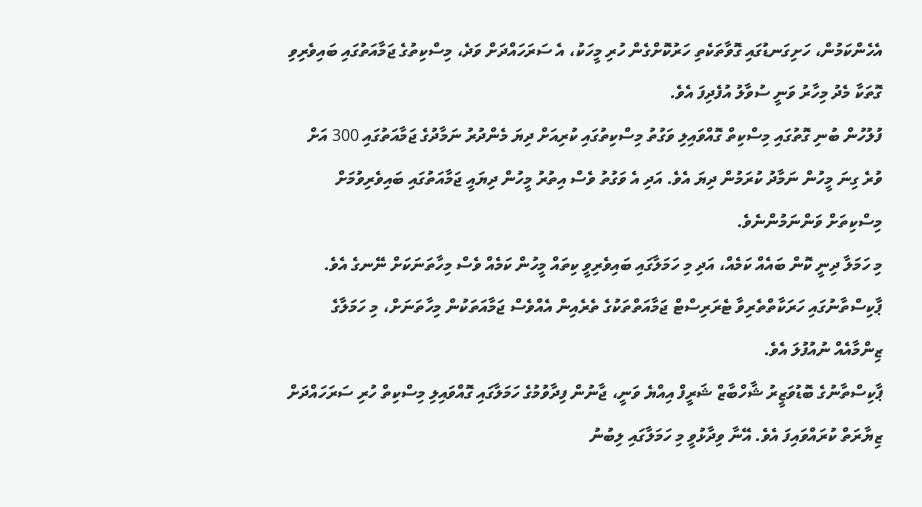އެހެންކަމުން، ހަށިގަނޑުގައި ގޮވާތަކެތި ހަރުކޮށްގެން ހުރި މީހަކު، އެ ސަރަހައްދަށް ވަދެ، މިސްކިތުގެ ޖަމާއަތުގައި ބައިވެރިވި ގޮތަކާ މެދު މިހާރު ވަނީ ސުވާލު އުފެދިފަ އެވެ.
ފުލުހުން ބުނި ގޮތުގައި މިސްކިތް ގޮއްވައިލި ވަގުތު މިސްކިތުގައި ކުރިއަށް ދިޔަ މެންދުރު ނަމާދުގެ ޖަމާއަތުގައި 300 އަށް ވުރެ ގިނަ މީހުން ނަމާދު ކުރަމުން ދިޔަ އެވެ. އަދި އެ ވަގުތު ވެސް އިތުރު މީހުން ދިޔައީ ޖަމާއަތުގައި ބައިވެރިވުމަށް މިސްކިތަށް ވަންނަމުންނެވެ.
މި ހަމަލާ ދިނީ ކޮން ބައެއް ކަމެއް، އަދި މި ހަމަލާގައި ބައިވެރިވީ ކިތައް މީހުން ކަމެއް ވެސް މިހާތަނަކަށް ނޭނގެ އެވެ. ޕާކިސްތާނުގައި ހަރަކާތްތެރިވާ ޓެރަރިސްޓް ޖަމާއަތްތަކުގެ ތެރެއިން އެއްވެސް ޖަމާއަތަކުން މިހާތަނަށް، މި ހަމަލާގެ ޒިންމާއެއް ނުއުފުލަ އެވެ.
ޕާކިސްތާނުގެ ބޮޑުވަޒީރު ޝާހްބާޒް ޝަރީފް އިއްޔެ ވަނީ، ޖާނުން ފިދާވުމުގެ ހަމަލާގައި ގޮއްވައިލި މިސްކިތް ހުރި ސަރަހައްދަށް ޒިޔާރަތް ކުރައްވައިފަ އެވެ. އޭނާ ވިދާޅުވީ މި ހަމަލާގައި ލިބުނު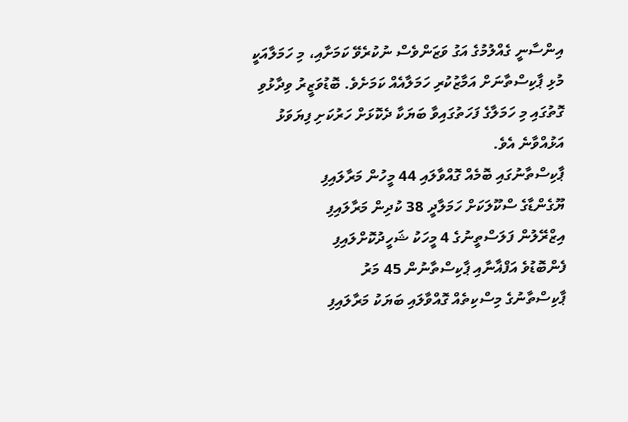އިންސާނީ ގެއްލުމުގެ އަގު ވަޒަންވެސް ނުކުރެވޭ ކަމަށާއި، މި ހަމަލާއަކީ މުޅި ޕާކިސްތާނަށް އަމާޒުކުރި ހަމަލާއެއް ކަމަށެވެ. ބޮޑުވަޒީރު ވިދާޅުވި ގޮތުގައި މި ހަމަލާގެ ފަހަތުގައިވާ ބަޔަކާ ދެކޮޅަށް ހަރުކަށި ފިޔަވަޅު އަޅުއްވާނެ އެވެ.
ޕާކިސްތާނުގައި ބޮމެއް ގޮއްވާލައި 44 މީހުން މަރާލައިފި
ޔޫގެންޑާގެ ސްކޫލަކަށް ހަމަލާދީ 38 ކުދިން މަރާލައިފި
އިޒްރޭލުން ފަލަސްތީނުގެ 4 މީހަކު ޝަހީދުކޮށްލައިފި
ފެންބޮޑުވެ އަފްޣާނާއި ޕާކިސްތާނުން 45 މަރު
ޕާކިސްތާނުގެ މިސްކިތެއް ގޮއްވާލައި ބަޔަކު މަރާލައިފި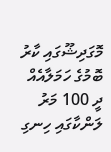މޮގަދިޝޫގައި ކާރު ބޮމުގެ ހަމަލާއެއް ދީ 100 މަރު
ލަންކާގައި ހިނގި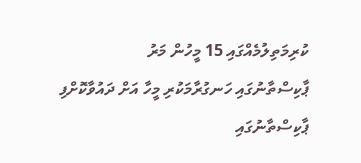ކުރިމަތިލުމެއްގައި 15 މީހުން މަރު
ޕާކިސްތާނުގައި ހަނގުރާމަކުރި މީހާ އަށް ދައުވާކޮށްފި
ޕާކިސްތާނުގައި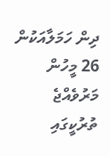ދިން ހަމަލާއަކުން 26 މީހުން މަރުވެއްޖެ
ތުރުކީގައި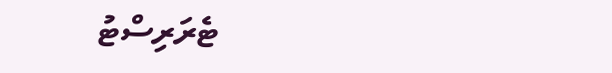ޓެރަރިސްޓު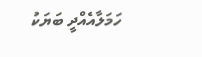ހަމަލާއެއްދީ ބަޔަކު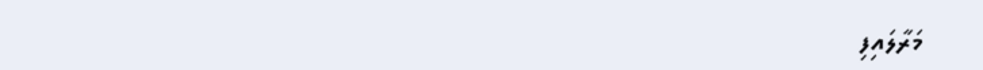މަރާލައިފި